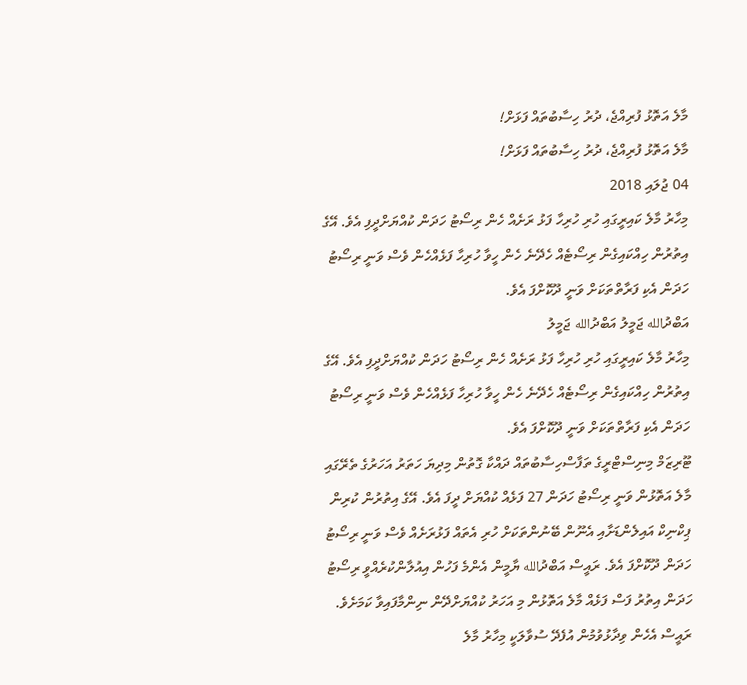މާލެ އަތޮޅު ފުރިއްޖެ، ދުރު ހިސާބުތައް ފަޅަށް!
މާލެ އަތޮޅު ފުރިއްޖެ، ދުރު ހިސާބުތައް ފަޅަށް!
04 ޖުލައި 2018
މިހާރު މާލެ ކައިރީގައި ހުރި ހުރިހާ ފަޅު ރަށެއް ހެން ރިސޯޓު ހަދަން ކުއްޔަށްދީފި އެވެ. އޭގެ އިތުރުން ހިއްކައިގެން ރިސޯޓެއް ހެދޭނެ ހެން ހީވާ ހުރިހާ ފަޅެއްހެން ވެސް ވަނީ ރިސޯޓު ހަދަން އެކި ފަރާތްތަކަށް ވަނީ ދޫކޮށްފަ އެވެ.
އަބްދުالله ޖަމީލު އަބްދުالله ޖަމީލު
މިހާރު މާލެ ކައިރީގައި ހުރި ހުރިހާ ފަޅު ރަށެއް ހެން ރިސޯޓު ހަދަން ކުއްޔަށްދީފި އެވެ. އޭގެ އިތުރުން ހިއްކައިގެން ރިސޯޓެއް ހެދޭނެ ހެން ހީވާ ހުރިހާ ފަޅެއްހެން ވެސް ވަނީ ރިސޯޓު ހަދަން އެކި ފަރާތްތަކަށް ވަނީ ދޫކޮށްފަ އެވެ.
ޓޫރިޒަމް މިނިސްޓްރީގެ ތަފާސްހިސާބުތައް ދައްކާ ގޮތުން މިދިޔަ ހަތަރު އަހަރުގެ ތެރޭގައި މާލެ އަތޮޅުން ވަނީ ރިސޯޓު ހަދަން 27 ފަޅެއް ކުއްޔަށް ދީފަ އެވެ. އޭގެ އިތުރުން ކުރިން ޕިކްނިކް އައިލެންޑަށާއި އެނޫން ބޭނުންތަކަށް ހުރި އެތައް ފަޅުރަށެއް ވެސް ވަނީ ރިސޯޓު ހަދަން ދޫކޮށްފަ އެވެ. ރައީސް އަބްދުالله ޔާމީން އެންމެ ފަހުން އިއުލާންކުރެއްވީ ރިސޯޓު ހަދަން އިތުރު ފަސް ފަޅެއް މާލެ އަތޮޅުން މި އަހަރު ކުއްޔަށްދޭން ނިންމާފައިވާ ކަމަށެވެ.
ރައީސް އެހެން ވިދާޅުވުމުން އުފެދޭ ސުވާލަކީ މިހާރު މާލެ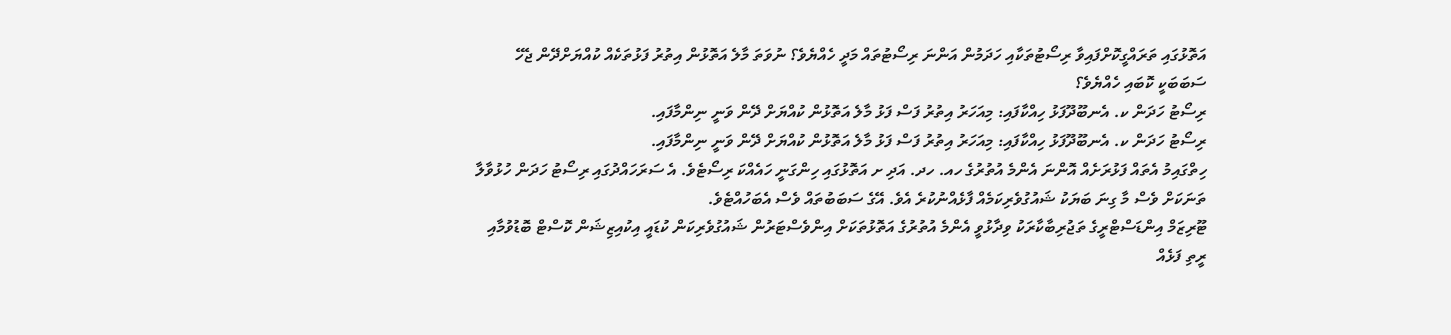އަތޮޅުގައި ތަރައްގީކޮށްފައިވާ ރިސޯޓުތަކާއި ހަދަމުން އަންނަ ރިސޯޓުތައް މަދީ ހެއްޔެވެ؟ ނުވަތަ މާލެ އަތޮޅުން އިތުރު ފަޅުތަކެއް ކުއްޔަށްދޭން ޖެހޭ ސަބަބަކީ ކޮބައި ހެއްޔެވެ؟
ރިސޯޓު ހަދަން ކ. އެނބޫދޫފަޅު ހިއްކާފައި: މިއަހަރު އިތުރު ފަސް ފަޅު މާލެ އަތޮޅުން ކުއްޔަށް ދޭން ވަނީ ނިންމާފައި.
ރިސޯޓު ހަދަން ކ. އެނބޫދޫފަޅު ހިއްކާފައި: މިއަހަރު އިތުރު ފަސް ފަޅު މާލެ އަތޮޅުން ކުއްޔަށް ދޭން ވަނީ ނިންމާފައި.
ހިތްގައިމު އެތައް ފަޅުރަށެއް އޮންނަ އެންމެ އުތުރުގެ ހއ. ހދ. އަދި ށ އަތޮޅުގައި ހިންގަނީ ހައެއްކަ ރިސޯޓެވެ. އެ ސަރަހައްދުގައި ރިސޯޓު ހަދަން ހުޅުވާލާ ތަނަކަށް ވެސް މާ ގިނަ ބަޔަކު ޝައުގުވެރިކަމެއް ފާޅެއްނުކުރެ އެވެ. އޭގެ ސަބަބުތައް ވެސް އެބަހުއްޓެވެ.
ޓޫރިޒަމް އިންޑަސްޓްރީގެ ތަޖުރިބާކާރަކު ވިދާޅުވީ އެންމެ އުތުރުގެ އަތޮޅުތަކަށް އިންވެސްޓަރުން ޝައުގުވެރިކަން ކުޑައީ އިކުއިޒިޝަން ކޮސްޓް ބޮޑުވުމާއި ރީތި ފަޅެއް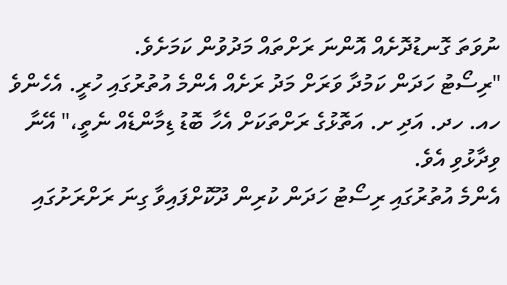ނުވަތަ ގޮނޑުދޮށެއް އޮންނަ ރަށްތައް މަދުވުން ކަމަށެވެ.
"ރިސޯޓު ހަދަން ކަމުދާ ވަރަށް މަދު ރަށެއް އެންމެ އުތުރުގައި ހުރީ. އެހެންވެ ހއ. ހދ. އަދި ށ. އަތޮޅުގެ ރަށްތަކަށް އެހާ ބޮޑު ޑިމާންޑެއް ނެތީ،" އޭނާ ވިދާޅުވި އެވެ.
އެންމެ އުތުރުގައި ރިސޯޓު ހަދަން ކުރިން ދޫކޮށްފައިވާ ގިނަ ރަށްރަށުގައި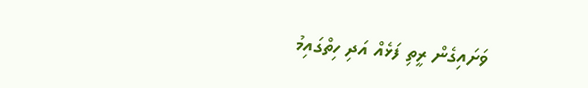ވަށައިގެން ރީތި ފަޅެއް އަދި ހިތްގައިމު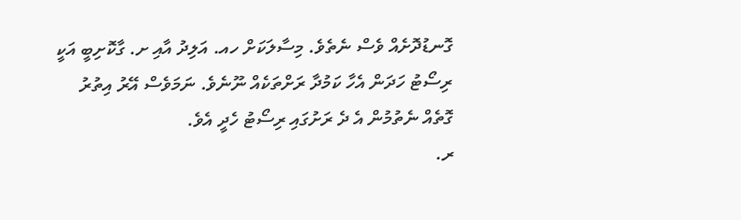ގޮނޑުދޮށެއް ވެސް ނެތެވެ. މިސާލަކަށް ހއ. އަލިދު އާއި ށ. ގާކޮށިބީ އަކީ ރިސޯޓު ހަދަން އެހާ ކަމުދާ ރަށްތަކެއް ނޫނެވެ. ނަމަވެސް އޭރު އިތުރު ގޮތެއް ނެތުމުން އެ ދެ ރަށުގައި ރިސޯޓު ހެދީ އެވެ.
ރ.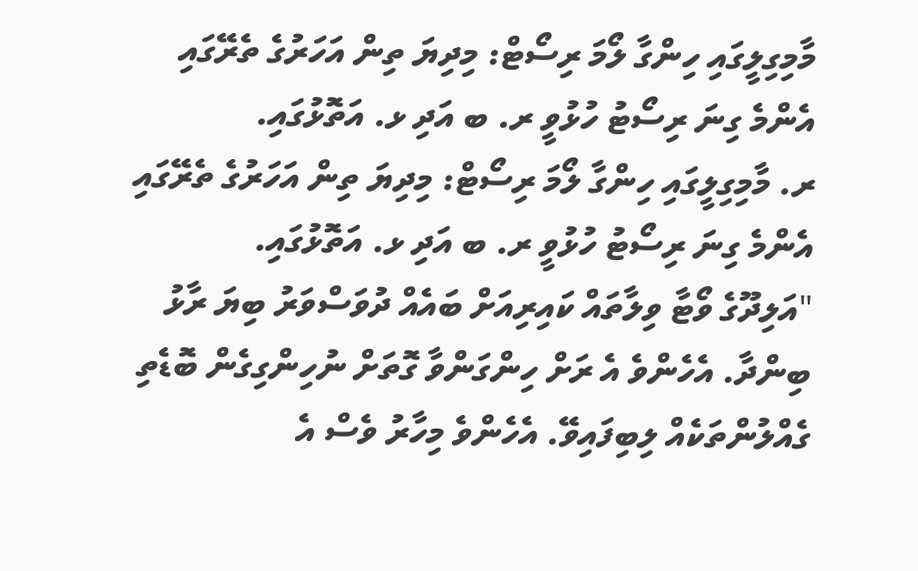މާމިގިލީގައި ހިންގާ ލޯމަ ރިސޯޓް: މިދިޔަ ތިން އަހަރުގެ ތެރޭގައި އެންމެ ގިނަ ރިސޯޓު ހުޅުވީ ރ. ބ އަދި ޅ. އަތޮޅުގައި.
ރ. މާމިގިލީގައި ހިންގާ ލޯމަ ރިސޯޓް: މިދިޔަ ތިން އަހަރުގެ ތެރޭގައި އެންމެ ގިނަ ރިސޯޓު ހުޅުވީ ރ. ބ އަދި ޅ. އަތޮޅުގައި.
"އަލިދޫގެ ވޯޓާ ވިލާތައް ކައިރިއަށް ބައެއް ދުވަސްވަރު ބިޔަ ރާޅު ބިންދާ. އެހެންވެ އެ ރަށް ހިންގަންވާ ގޮތަށް ނުހިންގިގެން ބޮޑެތި ގެއްލުންތަކެއް ލިބިފައިވޭ. އެހެންވެ މިހާރު ވެސް އެ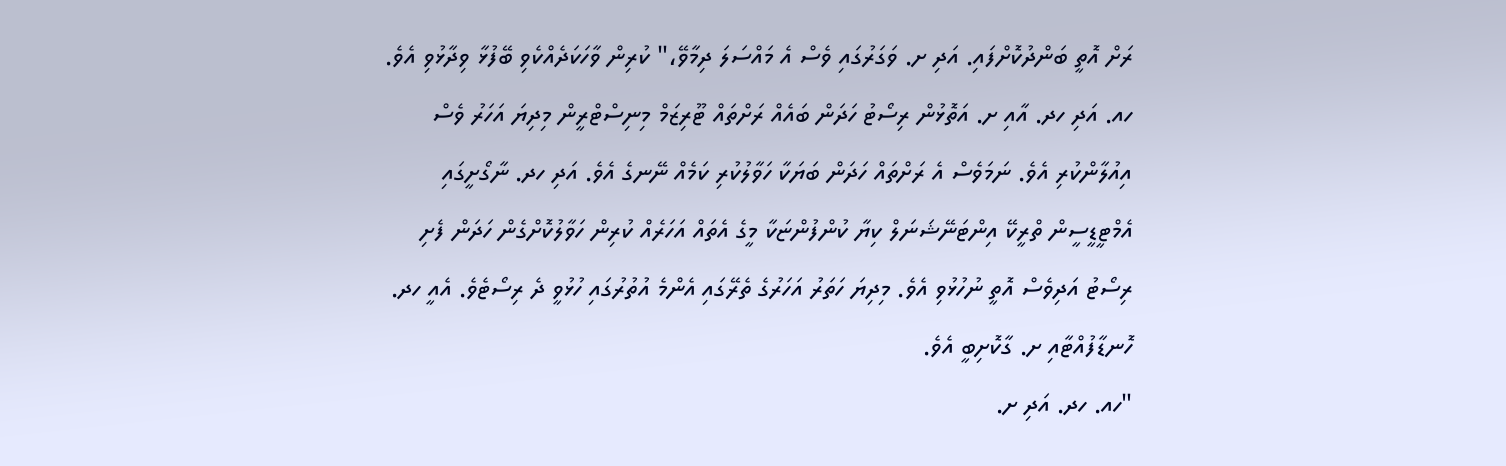ރަށް އޮތީ ބަންދުކޮށްފައި. އަދި ށ. ވަގަރުގައި ވެސް އެ މައްސަލަ ދިމާވޭ،" ކުރިން ވާހަކަދެއްކެވި ބޭފުޅާ ވިދާޅުވި އެވެ.
ހއ. އަދި ހދ. އާއި ށ. އަތޮޅުން ރިސޯޓު ހަދަން ބައެއް ރަށްތައް ޓޫރިޒަމް މިނިސްޓްރީން މިދިޔަ އަހަރު ވެސް އިއުލާންކުރި އެވެ. ނަމަވެސް އެ ރަށްތައް ހަދަން ބަޔަކާ ހަވާލުކުރި ކަމެއް ނޭނގެ އެވެ. އަދި ހދ. ނާގޯށީގައި އެމްޓީޑީސީން ތްރީކޭ އިންޓަނޭޝަނަލް ކިޔާ ކުންފުންޏަކާ މީގެ އެތައް އަހަރެއް ކުރިން ހަވާލުކޮށްގެން ހަދަން ފެށި ރިސޯޓު އަދިވެސް އޮތީ ނުހުޅުވި އެވެ. މިދިޔަ ހަތަރު އަހަރުގެ ތެރޭގައި އެންމެ އުތުރުގައި ހުޅުވީ ދެ ރިސޯޓެވެ. އެއީ ހދ. ހޮނޑާފުއްޓާއި ށ. ގާކޮށިބީ އެވެ.
"ހއ. ހދ. އަދި ށ.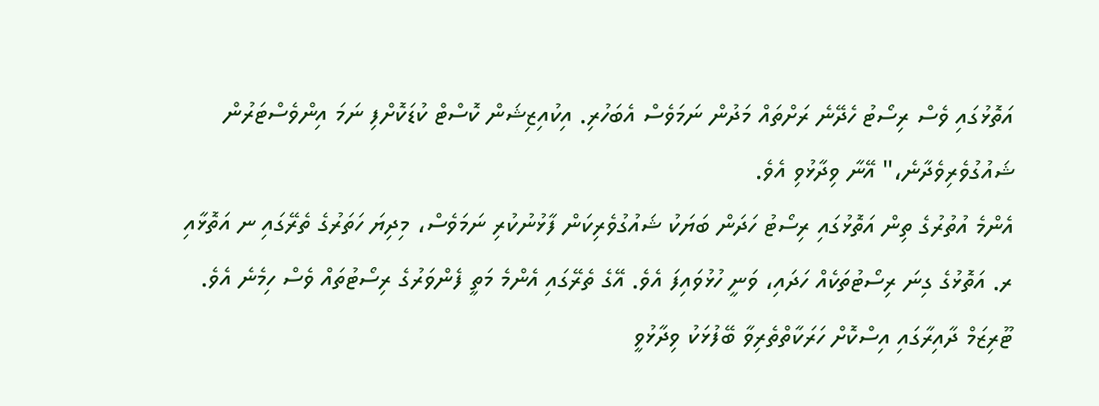އަތޮޅުގައި ވެސް ރިސޯޓު ހެދޭނެ ރަށްތައް މަދުން ނަމަވެސް އެބަހުރި. އިކުއިޒިޝަން ކޮސްޓް ކުޑަކޮށްފި ނަމަ އިންވެސްޓަރުން ޝައުގުވެރިވެދާނެ،" އޭނާ ވިދާޅުވި އެވެ.
އެންމެ އުތުރުގެ ތިން އަތޮޅުގައި ރިސޯޓު ހަދަން ބަޔަކު ޝައުގުވެރިކަން ފާޅުނުކުރި ނަމަވެސް، މިދިޔަ ހަތަރުގެ ތެރޭގައި ނ އަތޮޅާއި ރ. އަތޮޅުގެ ގިނަ ރިސޯޓުތަކެއް ހަދައި، ވަނީ ހުޅުވައިފަ އެވެ. އޭގެ ތެރޭގައި އެންމެ މަތީ ފެންވަރުގެ ރިސޯޓުތައް ވެސް ހިމެނެ އެވެ.
ޓޫރިޒަމް ދާއިރާގައި އިސްކޮށް ހަރަކާތްތެރިވާ ބޭފުޅަކު ވިދާޅުވީ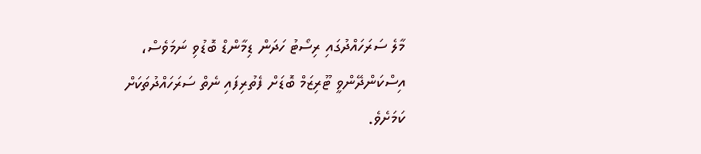މާލެ ސަރަހައްދުގައި ރިސޯޓު ހަދަން ޑިމާންޑް ބޮޑުވި ނަމަވެސް، އިސްކަންދޭންވީ ޓޫރިޒަމް ބޮޑަށް ފެތުރިފައި ނެތް ސަރަހައްދުތަކަށް ކަމަށެވެ.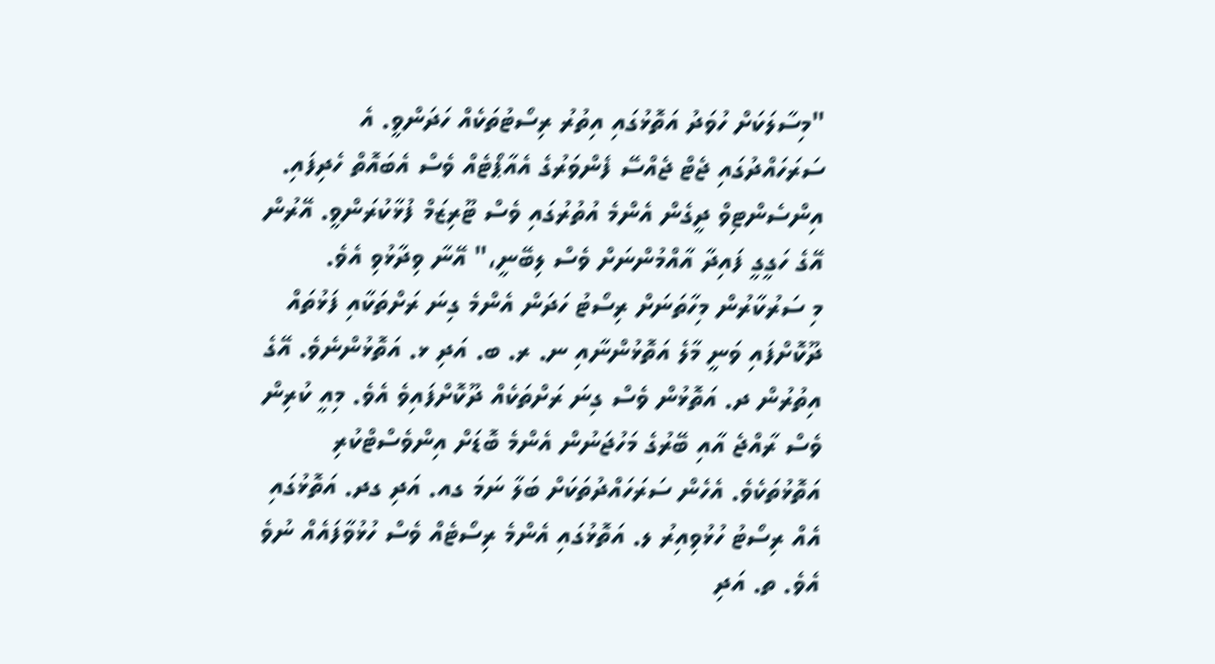"މިސާލަކަށް ހުވަދު އަތޮޅުގައި އިތުރު ރިސޯޓުތަކެއް ހަދަންވީ. އެ ސަރަހައްދުގައި ޖެޓް ޖެއްސޭ ފެންވަރުގެ އެއާޕޯޓެއް ވެސް އެބައޮތް ހެދިފައި. އިންސެންޓިވް ދީގެން އެންމެ އުތުރުގައި ވެސް ޓޫރިޒަމް ފުޅާކުރަންވީ. އޭރުން އޭގެ ހަގީގީ ފައިދާ އާއްމުންނަށް ވެސް ލިބޭނީ،" އޭނާ ވިދާޅުވި އެވެ.
މި ސަރުކާރުން މިހާތަނަށް ރިސޯޓު ހަދަން އެންމެ ގިނަ ރަށްތަކާއި ފަޅުތައް ދޫކޮށްފައި ވަނީ މާލެ އަތޮޅުންނާއި ނ. ރ. ބ. އަދި ޅ. އަތޮޅުންނެވެ. އޭގެ އިތުރުން ދ. އަތޮޅުން ވެސް ގިނަ ރަށްތަކެއް ދޫކޮށްފައިވެ އެވެ. މިއީ ކުރިން ވެސް ރާއްޖެ އާއި ބޭރުގެ މަހުޖަނުން އެންމެ ބޮޑަށް އިންވެސްޓްކުރި އަތޮޅުތަކެވެ. އެހެން ސަރަހައްދުތަކަށް ބަލާ ނަމަ ގއ. އަދި ގދ. އަތޮޅުގައި އެއް ރިސޯޓު ހުޅުވިއިރު ލ. އަތޮޅުގައި އެންމެ ރިސޯޓެއް ވެސް ހުޅުވާފައެއް ނުވެ އެވެ. ތ. އަދި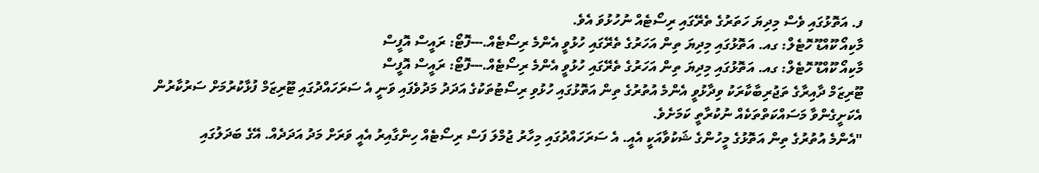ފ. އަތޮޅުގައި ވެސް މިދިޔަ ހަތަރުގެ ތެރޭގައި ރިސޯޓެއް ނުހުޅުވަ އެވެ.
މާކިއޯ ކޫއްޑޫ ހޮޓެލް: ގއ. އަތޮޅުގައި މިދިޔަ ތިން އަހަރުގެ ތެރޭގައި ހުޅުވީ އެންމެ ރިސޯޓެއް.---ފޮޓޯ: ރައީސް އޮފީސް
މާކިއޯ ކޫއްޑޫ ހޮޓެލް: ގއ. އަތޮޅުގައި މިދިޔަ ތިން އަހަރުގެ ތެރޭގައި ހުޅުވީ އެންމެ ރިސޯޓެއް.---ފޮޓޯ: ރައީސް އޮފީސް
ޓޫރިޒަމް ދާއިރާގެ ތަޖުރިބާކާރަކު ވިދާޅުވީ އެންމެ އުތުރުގެ ތިން އަތޮޅުގައި ހުޅުވި ރިސޯޓުތަކުގެ އަދަދު މަދުވެފައި ވަނީ އެ ސަރަހައްދުގައި ޓޫރިޒަމް ފުޅާކުރުމަށް ސަރުކާރުން އެކަށީގެންވާ މަސައްކަތްތަކެއް ނުކުރާތީ ކަމަށެވެ.
"އެންމެ އުތުރުގެ ތިން އަތޮޅުގެ މީހުންގެ ޝަކުވާއަކީ އެއީ. އެ ސަރަހައްދުގައި މިހާރު ޖުމްލަ ފަސް ރިސޯޓެއް ހިންގާއިރު އެއީ ވަރަށް މަދު އަދަދެއް. އޭގެ ބަދަލުގައި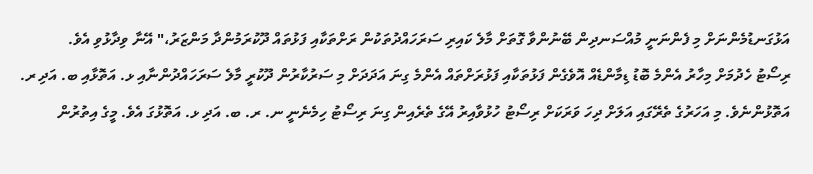އަޅުގަނޑުމެންނަށް މި ފެންނަނީ މުއްސަނދިން ބޭނުންވާ ގޮތަށް މާލެ ކައިރި ސަރަހައްދުތަކުން ރަށްތަކާއި ފަޅުތައް ދޫކުރަމުންދާ މަންޒަރު،" އޭނާ ވިދާޅުވި އެވެ.
ރިސޯޓު ހެދުމަށް މިހާރު އެންމެ ބޮޑު ޑިމާންޑެއް އޮވެގެން ފަޅުތަކާއި ފަޅުރަށްތައް އެންމެ ގިނަ އަދަދަށް މި ސަރުކާރުން ދޫކުރީ މާލެ ސަރަހައްދުންނާއި ޅ. އަތޮޅާއި ބ. އަދި ރ. އަތޮޅުންނެވެ. މި އަހަރުގެ ތެރޭގައި އަލަށް ދިހަ ވަރަކަށް ރިސޯޓު ހުޅުވާއިރު އޭގެ ތެރެއިން ގިނަ ރިސޯޓު ހިމެނެނީ ނ. ރ. ބ. އަދި ޅ. އަތޮޅުގަ އެވެ. މީގެ އިތުރުން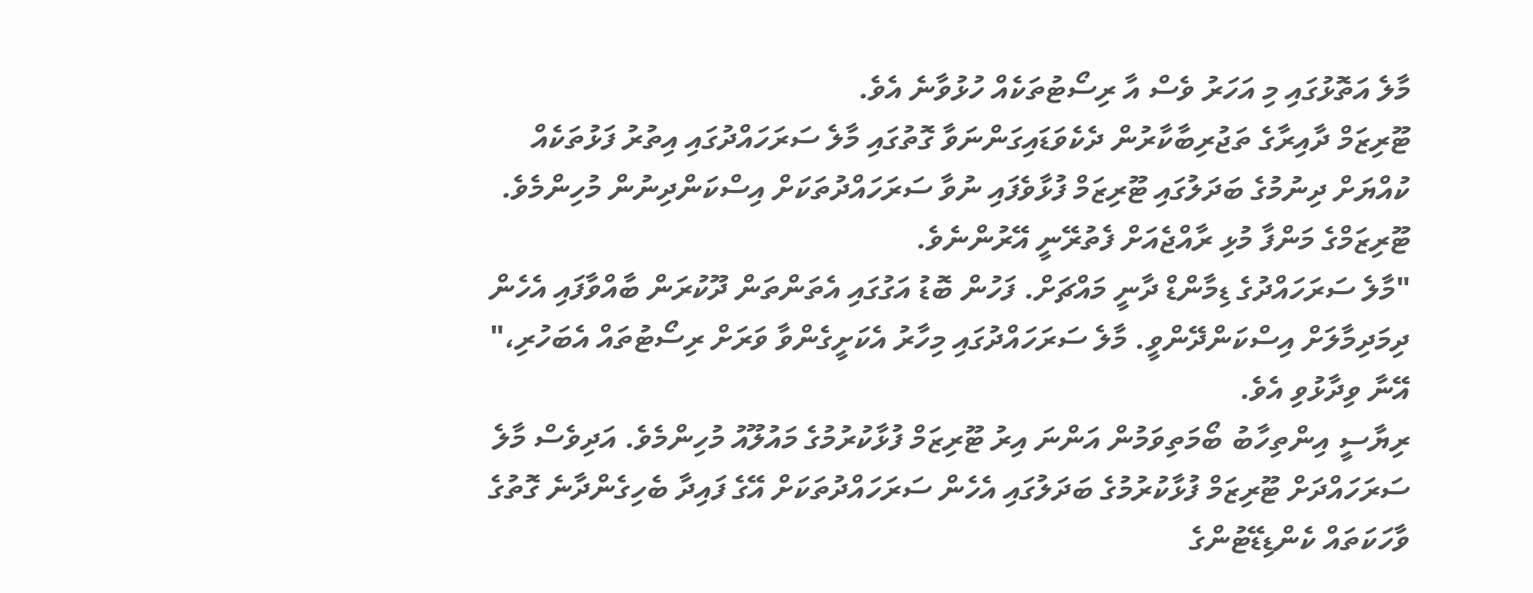މާލެ އަތޮޅުގައި މި އަހަރު ވެސް އާ ރިސޯޓުތަކެއް ހުޅުވާނެ އެވެ.
ޓޫރިޒަމް ދާއިރާގެ ތަޖުރިބާކާރުން ދެކެވަޑައިގަންނަވާ ގޮތުގައި މާލެ ސަރަހައްދުގައި އިތުރު ފަޅުތަކެއް ކުއްޔަށް ދިނުމުގެ ބަދަލުގައި ޓޫރިޒަމް ފުޅާވެފައި ނުވާ ސަރަހައްދުތަކަށް އިސްކަންދިނުން މުހިންމެވެ. ޓޫރިޒަމްގެ މަންފާ މުޅި ރާއްޖެއަށް ފެތުރޭނީ އޭރުންނެވެ.
"މާލެ ސަރަހައްދުގެ ޑިމާންޑް ދާނީ މައްޗަށް. ފަހުން ބޮޑު އަގުގައި އެތަންތަން ދޫކުރަން ބާއްވާފައި އެހެން ދިމަދިމާލަށް އިސްކަންދޭންވީ. މާލެ ސަރަހައްދުގައި މިހާރު އެކަށީގެންވާ ވަރަށް ރިސޯޓުތައް އެބަހުރި،" އޭނާ ވިދާޅުވި އެވެ.
ރިޔާސީ އިންތިހާބު ބޯމަތިވަމުން އަންނަ އިރު ޓޫރިޒަމް ފުޅާކުރުމުގެ މައުލޫއު މުހިންމެވެ. އަދިވެސް މާލެ ސަރަހައްދަށް ޓޫރިޒަމް ފުޅާކުރުމުގެ ބަދަލުގައި އެހެން ސަރަހައްދުތަކަށް އޭގެ ފައިދާ ބެހިގެންދާނެ ގޮތުގެ ވާހަކަތައް ކެންޑިޑޭޓުންގެ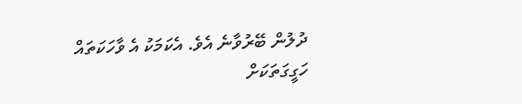ދުލުން ބޭރުވާނެ އެވެ. އެކަމަކު އެ ވާހަކަތައް ހަގީގަތަކަށް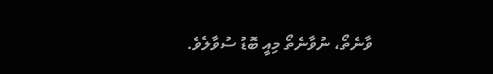ވާނެތޯ، ނުވާނެތޯ މިއީ ބޮޑު ސުވާލެވެ.